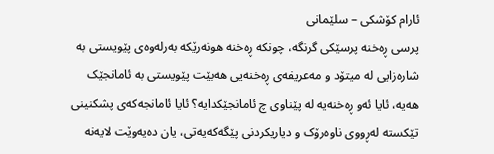ئارام كۆشكی – سلێمانی
پرسی ڕەخنە پرسێکی گرنگە، چونکە ڕەخنە هونەرێکە بەرلەوەی پێویستی بە شارەزایی لە میتۆد و مەعریفەی ڕەخنەیی هەبێت پێویستی بە ئامانجێک هەیە، ئایا ئەو ڕەخنەیە لە پێناوی چ ئامانجێکدایە؟ ئایا ئامانجەکەی پشکنینی تێکستە لەڕووی ناوەرۆک و دیاریکردنی پێگەکەیەتی، یان دەیەوێت لایەنە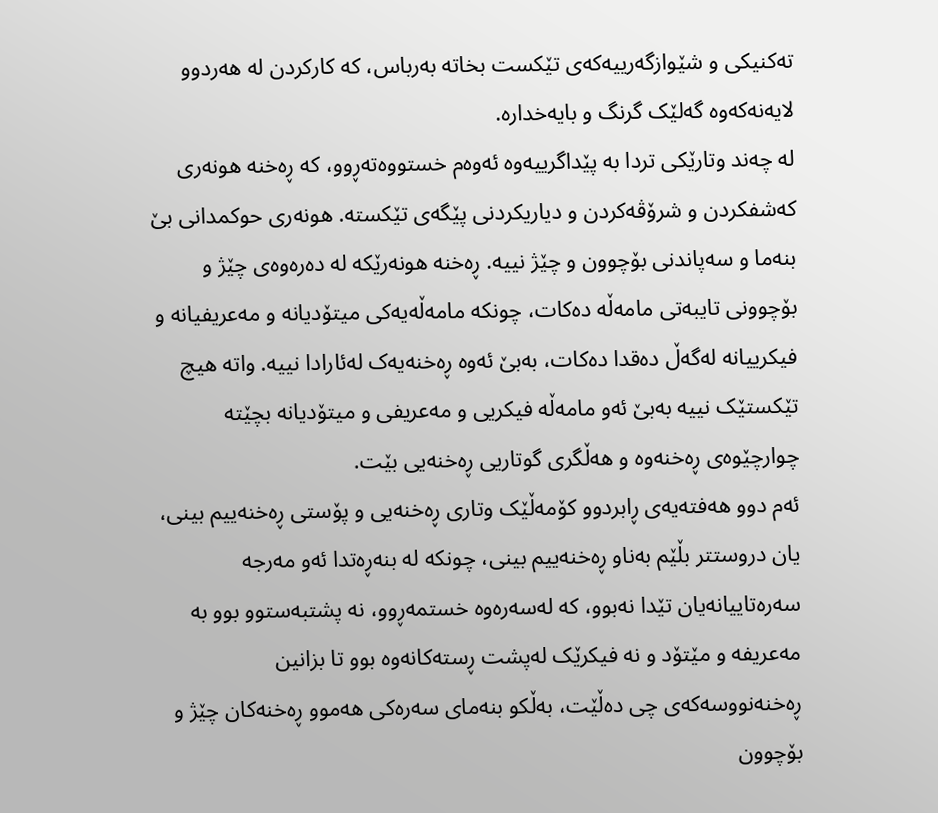تەکنیکی و شێوازگەرییەکەی تێکست بخاتە بەرباس، کە کارکردن لە هەردوو لایەنەکەوە گەلێک گرنگ و بایەخدارە.
لە چەند وتارێکی تردا بە پێداگرییەوە ئەوەم خستووەتەڕوو، کە ڕەخنە هونەری کەشفکردن و شرۆڤەکردن و دیاریکردنی پێگەی تێکستە. هونەری حوکمدانی بێ بنەما و سەپاندنی بۆچوون و چێژ نییە. ڕەخنە هونەرێکە لە دەرەوەی چێژ و بۆچوونی تایبەتی مامەڵە دەکات، چونکە مامەڵەیەکی میتۆدیانە و مەعریفیانە و فیکرییانە لەگەڵ دەقدا دەکات، بەبێ ئەوە ڕەخنەیەک لەئارادا نییە. واتە هیچ تێکستێک نییە بەبێ ئەو مامەڵە فیکریی و مەعریفی و میتۆدیانە بچێتە چوارچێوەی ڕەخنەوە و هەڵگری گوتاریی ڕەخنەیی بێت.
ئەم دوو هەفتەیەی ڕابردوو کۆمەڵێک وتاری ڕەخنەیی و پۆستی ڕەخنەییم بینی، یان دروستتر بڵێم بەناو ڕەخنەییم بینی، چونکە لە بنەڕەتدا ئەو مەرجە سەرەتاییانەیان تێدا نەبوو، کە لەسەرەوە خستمەڕوو، نە پشتبەستوو بوو بە مەعریفە و مێتۆد و نە فیکرێک لەپشت ڕستەکانەوە بوو تا بزانین ڕەخنەنووسەکەی چی دەڵێت، بەڵکو بنەمای سەرەکی هەموو ڕەخنەکان چێژ و بۆچوون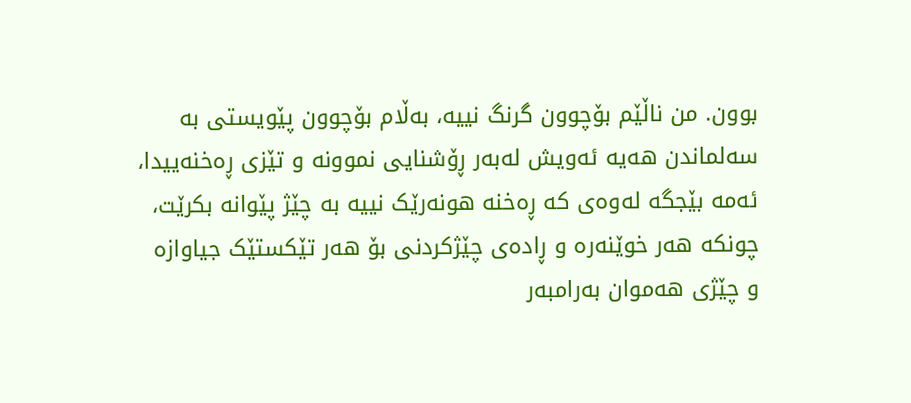بوون. من ناڵێم بۆچوون گرنگ نییە، بەڵام بۆچوون پێویستی بە سەلماندن هەیە ئەویش لەبەر ڕۆشنایی نموونە و تێزی ڕەخنەییدا، ئەمە بێجگە لەوەی کە ڕەخنە هونەرێک نییە بە چێژ پێوانە بکرێت، چونکە هەر خوێنەرە و ڕادەی چێژکردنی بۆ هەر تێکستێک جیاوازە و چێژی هەموان بەرامبەر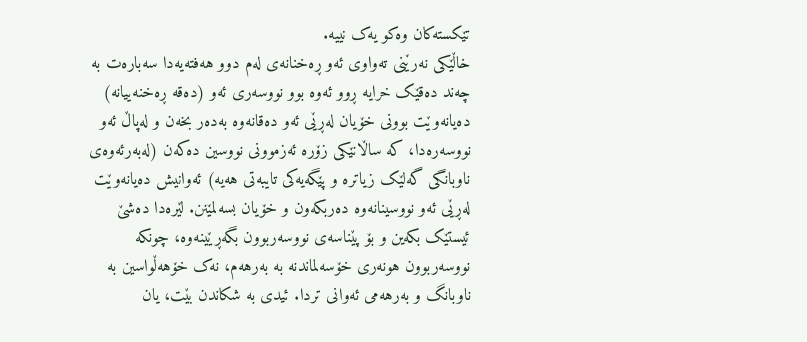تێکستەکان وەکو یەک نییە.
خاڵێکی نەرێنی تەواوی ئەو ڕەخنانەی لەم دوو هەفتەیەدا سەبارەت بە چەند دەقێک خرایە ڕوو ئەوە بوو نووسەری ئەو (دەقە ڕەخنەییانە) دەیانەوێت بوونی خۆیان لەڕێی ئەو دەقانەوە بەدەر بخەن و لەپاڵ ئەو نووسەرەدا، کە ساڵانێکی زۆرە ئەزموونی نووسین دەکەن (لەبەرئەوەی ناوبانگی گەلێک زیاترە و پێگەیەکی تایبەتی هەیە) ئەوانیش دەیانەوێت لەڕێی ئەو نووسینانەوە دەربکەون و خۆیان بسەلمێنن. لێرەدا دەشێ ئیستێک بکەین و بۆ پێناسەی نووسەربوون بگەڕێینەوە، چونکە نووسەربوون هونەری خۆسەلماندنە بە بەرهەم، نەک خۆهەڵواسین بە ناوبانگ و بەرهەمی ئەوانی تردا. ئیدی بە شکاندن بێت، یان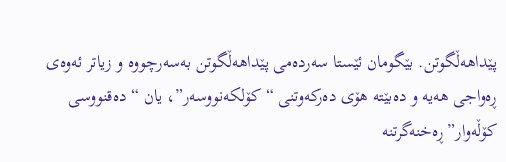پێداهەڵگوتن. بێگومان ئێستا سەردەمی پێداهەڵگوتن بەسەرچووە و زیاتر ئەوەی ڕەواجی هەیە و دەبێتە هۆی دەرکەوتنی “کۆلکەنووسەر”، یان “دەقنووسی کۆڵەوار” ڕەخنەگرتنە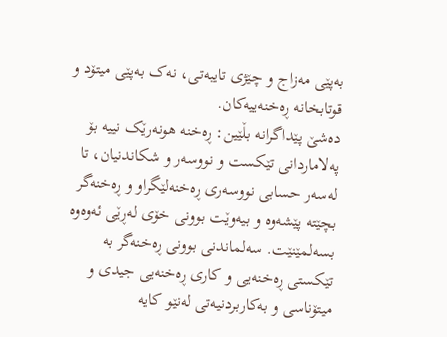بەپێی مەزاج و چێژی تایبەتی، نەک بەپێی میتۆد و قوتابخانە ڕەخنەییەکان.
دەشێ پێداگرانە بڵێین: ڕەخنە هونەرێک نییە بۆ پەلاماردانی تێکست و نووسەر و شکاندنیان، تا لەسەر حسابی نووسەری ڕەخنەلێگراو و ڕەخنەگر بچێتە پێشەوە و بیەوێت بوونی خۆی لەڕێی ئەوەوە بسەلمێنێت. سەلماندنی بوونی ڕەخنەگر بە تێکستی ڕەخنەیی و کاری ڕەخنەیی جیدی و میتۆناسی و بەکاربردنیەتی لەنێو کایە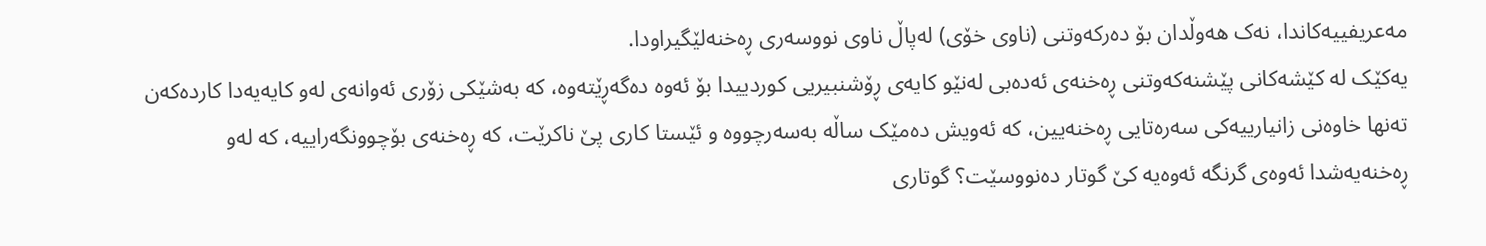مەعریفییەکاندا، نەک هەوڵدان بۆ دەرکەوتنی (ناوی خۆی) لەپاڵ ناوی نووسەری ڕەخنەلێگیراودا.
یەکێک لە کێشەکانی پێشنەکەوتنی ڕەخنەی ئەدەبی لەنێو کایەی ڕۆشنبیریی کوردییدا بۆ ئەوە دەگەڕێتەوە، کە بەشێکی زۆری ئەوانەی لەو کایەیەدا کاردەکەن تەنها خاوەنی زانیارییەکی سەرەتایی ڕەخنەیین، کە ئەویش دەمێک ساڵە بەسەرچووە و ئێستا کاری پێ ناکرێت، کە ڕەخنەی بۆچوونگەراییە، کە لەو ڕەخنەیەشدا ئەوەی گرنگە ئەوەیە کێ گوتار دەنووسێت؟ گوتاری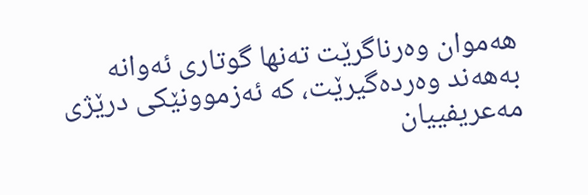هەموان وەرناگرێت تەنها گوتاری ئەوانە بەهەند وەردەگیرێت، کە ئەزموونێکی درێژی مەعریفییان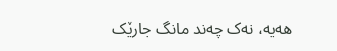هەیە، نەک چەند مانگ جارێک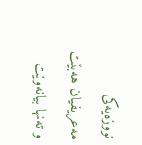نووزەیەکی مەعریفیان هەبێت و تەنها بیانەوێت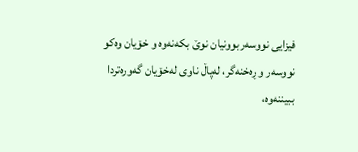فیزایی نووسەربوونیان نوێ بکەنەوە و خۆیان وەکو نووسەر و ڕەخنەگر، لەپاڵ ناوی لەخۆیان گەورەتردا ببیننەوە،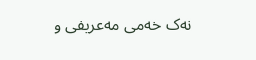نەک خەمی مەعریفی و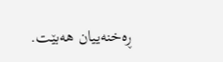ڕەخنەییان هەبێت.